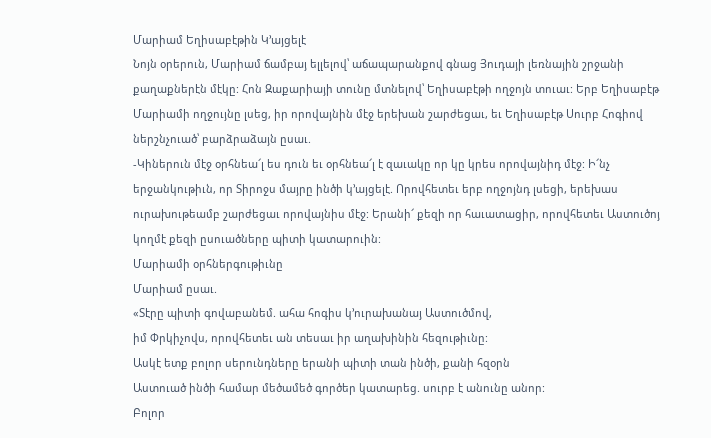Մարիամ Եղիսաբէթին Կ’այցելէ
Նոյն օրերուն, Մարիամ ճամբայ ելլելով՝ աճապարանքով գնաց Յուդայի լեռնային շրջանի քաղաքներէն մէկը: Հոն Զաքարիայի տունը մտնելով՝ Եղիսաբէթի ողջոյն տուաւ: Երբ Եղիսաբէթ Մարիամի ողջույնը լսեց, իր որովայնին մէջ երեխան շարժեցաւ, եւ Եղիսաբէթ Սուրբ Հոգիով ներշնչուած՝ բարձրաձայն ըսաւ.
-Կիներուն մէջ օրհնեա՜լ ես դուն եւ օրհնեա՜լ է զաւակը որ կը կրես որովայնիդ մէջ: Ի՜նչ երջանկութիւն, որ Տիրոջս մայրը ինծի կ’այցելէ. Որովհետեւ երբ ողջոյնդ լսեցի, երեխաս ուրախութեամբ շարժեցաւ որովայնիս մէջ: Երանի՜ քեզի որ հաւատացիր, որովհետեւ Աստուծոյ կողմէ քեզի ըսուածները պիտի կատարուին:
Մարիամի օրհներգութիւնը
Մարիամ ըսաւ.
«Տէրը պիտի գովաբանեմ. ահա հոգիս կ’ուրախանայ Աստուծմով,
իմ Փրկիչովս, որովհետեւ ան տեսաւ իր աղախինին հեզութիւնը:
Ասկէ ետք բոլոր սերունդները երանի պիտի տան ինծի, քանի հզօրն
Աստուած ինծի համար մեծամեծ գործեր կատարեց. սուրբ է անունը անոր:
Բոլոր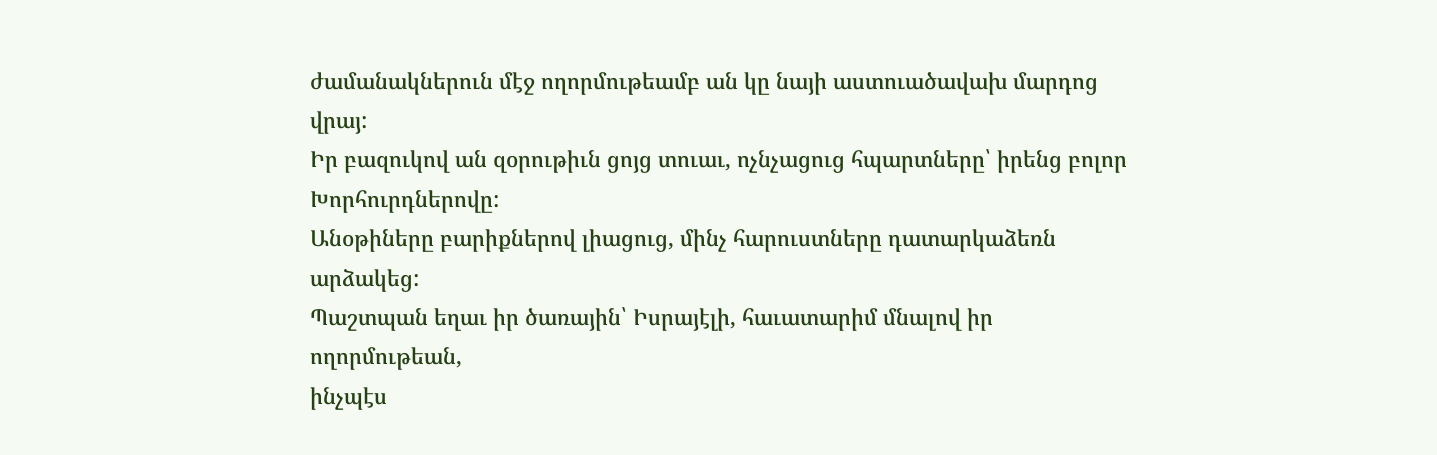ժամանակներուն մէջ ողորմութեամբ ան կը նայի աստուածավախ մարդոց վրայ:
Իր բազուկով ան զօրութիւն ցոյց տուաւ, ոչնչացուց հպարտները՝ իրենց բոլոր Խորհուրդներովը:
Անօթիները բարիքներով լիացուց, մինչ հարուստները դատարկաձեռն արձակեց:
Պաշտպան եղաւ իր ծառային՝ Իսրայէլի, հաւատարիմ մնալով իր ողորմութեան,
ինչպէս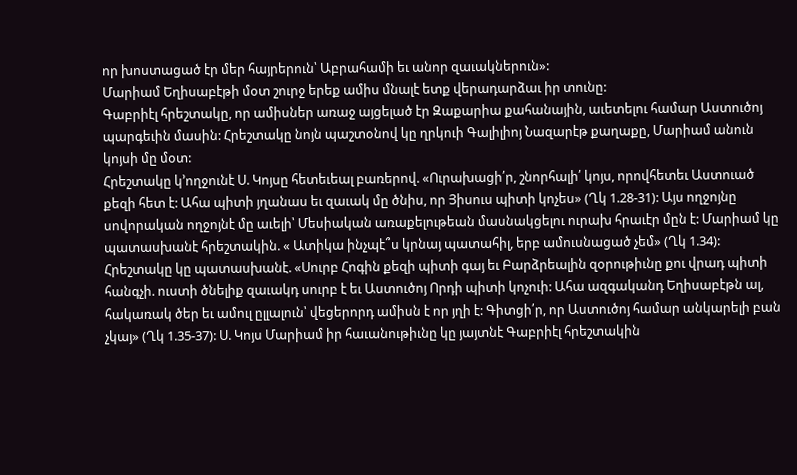որ խոստացած էր մեր հայրերուն՝ Աբրահամի եւ անոր զաւակներուն»:
Մարիամ Եղիսաբէթի մօտ շուրջ երեք ամիս մնալէ ետք վերադարձաւ իր տունը:
Գաբրիէլ հրեշտակը, որ ամիսներ առաջ այցելած էր Զաքարիա քահանային, աւետելու համար Աստուծոյ պարգեւին մասին: Հրեշտակը նոյն պաշտօնով կը ղրկուի Գալիլիոյ Նազարէթ քաղաքը, Մարիամ անուն կոյսի մը մօտ:
Հրեշտակը կ’ողջունէ Ս. Կոյսը հետեւեալ բառերով. «Ուրախացի՛ր, շնորհալի՛ կոյս, որովհետեւ Աստուած քեզի հետ է: Ահա պիտի յղանաս եւ զաւակ մը ծնիս, որ Յիսուս պիտի կոչես» (Ղկ 1.28-31): Այս ողջոյնը սովորական ողջոյնէ մը աւելի՝ Մեսիական առաքելութեան մասնակցելու ուրախ հրաւէր մըն է: Մարիամ կը պատասխանէ հրեշտակին. « Ատիկա ինչպէ՞ս կրնայ պատահիլ, երբ ամուսնացած չեմ» (Ղկ 1.34): Հրեշտակը կը պատասխանէ. «Սուրբ Հոգին քեզի պիտի գայ եւ Բարձրեալին զօրութիւնը քու վրադ պիտի հանգչի. ուստի ծնելիք զաւակդ սուրբ է եւ Աստուծոյ Որդի պիտի կոչուի: Ահա ազգականդ Եղիսաբէթն ալ, հակառակ ծեր եւ ամուլ ըլլալուն՝ վեցերորդ ամիսն է որ յղի է: Գիտցի՛ր, որ Աստուծոյ համար անկարելի բան չկայ» (Ղկ 1.35-37): Ս. Կոյս Մարիամ իր հաւանութիւնը կը յայտնէ Գաբրիէլ հրեշտակին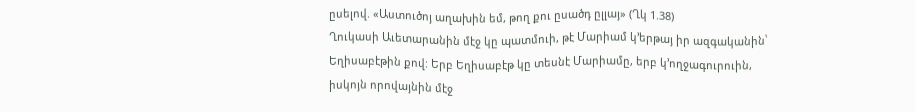ըսելով. «Աստուծոյ աղախին եմ, թող քու ըսածդ ըլլայ» (Ղկ 1.38)
Ղուկասի Աւետարանին մէջ կը պատմուի, թէ Մարիամ կ’երթայ իր ազգականին՝ Եղիսաբէթին քով: Երբ Եղիսաբէթ կը տեսնէ Մարիամը, երբ կ’ողջագուրուին, իսկոյն որովայնին մէջ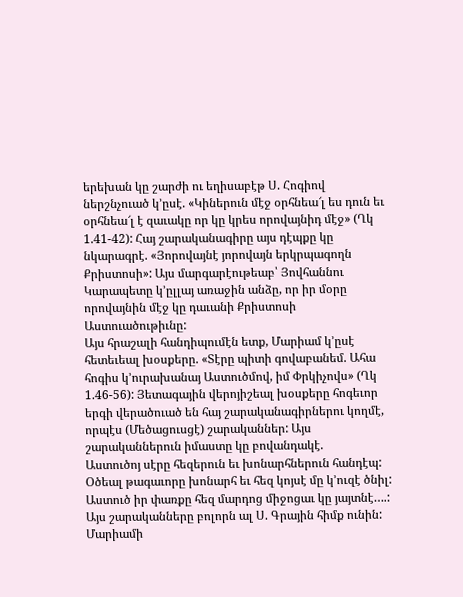երեխան կը շարժի ու եղիսաբէթ Ս. Հոգիով ներշնչուած կ’ըսէ. «Կիներուն մէջ օրհնեա՜լ ես դուն եւ օրհնեա՜լ է զաւակը որ կը կրես որովայնիդ մէջ» (Ղկ 1.41-42): Հայ շարականագիրը այս դէպքը կը նկարագրէ. «Յորովայնէ յորովայն երկրպագողն Քրիստոսի»: Այս մարգարէութեաբ՝ Յովհաննու Կարապետը կ’ըլլայ առաջին անձը, որ իր մօրը որովայնին մէջ կը դաւանի Քրիստոսի Աստուածութիւնը:
Այս հրաշալի հանդիպումէն ետք, Մարիամ կ’ըսէ հետեւեալ խօսքերը. «Տէրը պիտի գովաբանեմ. Ահա հոգիս կ’ուրախանայ Աստուծմով, իմ Փրկիչովս» (Ղկ 1.46-56): Յետագային վերոյիշեալ խօսքերը հոգեւոր երգի վերածուած են հայ շարականագիրներու կողմէ, որպէս (Մեծացուսցէ) շարականներ: Այս շարականներուն իմաստը կը բովանդակէ.
Աստուծոյ սէրը հեզերուն եւ խոնարհներուն հանդէպ: Օծեալ թագաւորը խոնարհ եւ հեզ կոյսէ մը կ’ուզէ ծնիլ: Աստուծ իր փառքը հեզ մարդոց միջոցաւ կը յայտնէ….: Այս շարականները բոլորն ալ Ս. Գրային հիմք ունին:
Մարիամի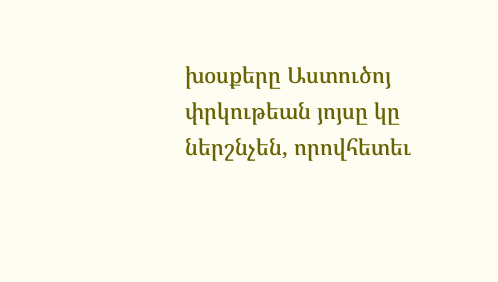խօսքերը Աստուծոյ փրկութեան յոյսը կը ներշնչեն, որովհետեւ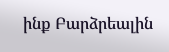ինք Բարձրեալին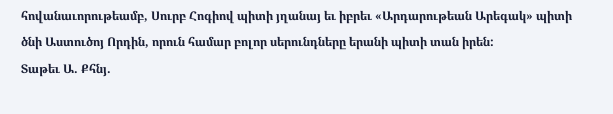հովանաւորութեամբ, Սուրբ Հոգիով պիտի յղանայ եւ իբրեւ «Արդարութեան Արեգակ» պիտի ծնի Աստուծոյ Որդին, որուն համար բոլոր սերունդները երանի պիտի տան իրեն:
Տաթեւ Ա. Քհնյ.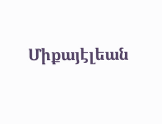Միքայէլեան